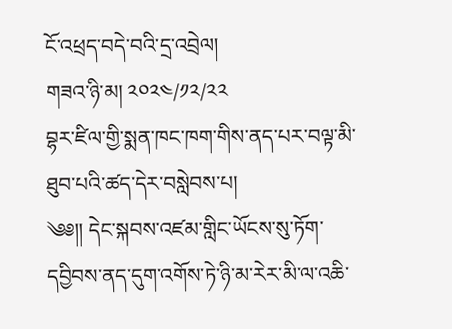ངོ་འཕྲད་བདེ་བའི་དྲ་འབྲེལ།
གཟའ་ཉི་མ། ༢༠༢༤/༡༢/༢༢
བྷར་ཛིལ་གྱི་སྨན་ཁང་ཁག་གིས་ནད་པར་བལྟ་མི་ཐུབ་པའི་ཚད་དེར་བསླེབས་པ།
༄༅།། དེང་སྐབས་འཛམ་གླིང་ཡོངས་སུ་ཏོག་དབྱིབས་ནད་དུག་འགོས་ཏེ་ཉི་མ་རེར་མི་ལ་འཆི་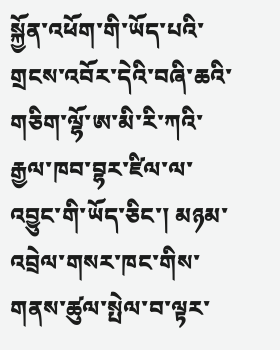སྐྱོན་འཕོག་གི་ཡོད་པའི་གྲངས་འབོར་དེའི་བཞི་ཆའི་གཅིག་ལྷོ་ཨ་མི་རི་ཀའི་རྒྱལ་ཁབ་བྷར་ཛིལ་ལ་འབྱུང་གི་ཡོད་ཅིང་། མཉམ་འབྲེལ་གསར་ཁང་གིས་གནས་ཚུལ་སྤེལ་བ་ལྟར་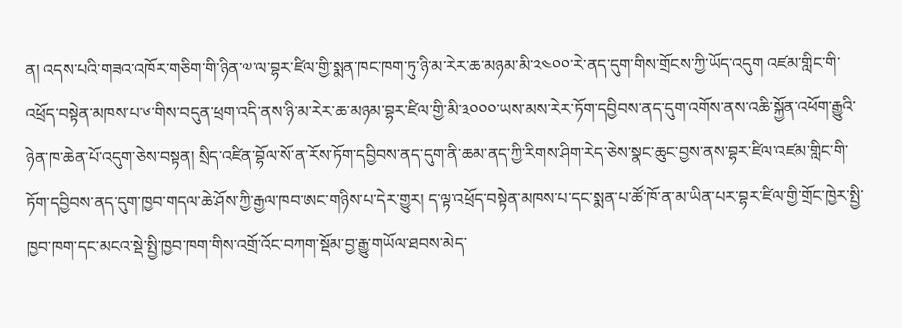ན། འདས་པའི་གཟའ་འཁོར་གཅིག་གི་ཉིན་༧་ལ་བྷར་ཛིལ་གྱི་སྨན་ཁང་ཁག་ཏུ་ཉི་མ་རེར་ཆ་མཉམ་མི་༢༤༠༠་རེ་ནད་དུག་གིས་གྲོངས་ཀྱི་ཡོད་འདུག འཛམ་གླིང་གི་འཕྲོད་བསྟེན་མཁས་པ་༦་གིས་བདུན་ཕྲག་འདི་ནས་ཉི་མ་རེར་ཆ་མཉམ་བྷར་ཛིལ་གྱི་མི་༣༠༠༠་ཡས་མས་རེར་ཏོག་དབྱིབས་ནད་དུག་འགོས་ནས་འཆི་སྐྱོན་འཕོག་རྒྱུའི་ཉེན་ཁ་ཆེན་པོ་འདུག་ཅེས་བསྟན། སྲིད་འཛིན་བྷོལ་སོ་ན་རོས་ཏོག་དབྱིབས་ནད་དུག་ནི་ཆམ་ནད་ཀྱི་རིགས་ཤིག་རེད་ཅེས་སྣང་ཆུང་བྱས་ནས་བྷར་ཛིལ་འཛམ་གླིང་གི་ཏོག་དབྱིབས་ནད་དུག་ཁྱབ་གདལ་ཆེ་ཤོས་ཀྱི་རྒྱལ་ཁབ་ཨང་གཉིས་པ་དེར་གྱུར། ད་ལྟ་འཕྲོད་བསྟེན་མཁས་པ་དང་སྨན་པ་ཚོ་ཁོ་ན་མ་ཡིན་པར་བྷར་ཛིལ་གྱི་གྲོང་ཁྱེར་སྤྱི་ཁྱབ་ཁག་དང་མངའ་སྡེ་སྤྱི་ཁྱབ་ཁག་གིས་འགྲོ་འོང་བཀག་སྡོམ་བྱ་རྒྱུ་གཡོལ་ཐབས་མེད་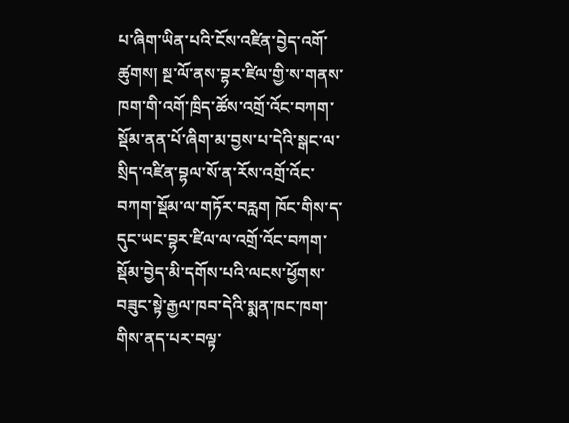པ་ཞིག་ཡིན་པའི་ངོས་འཛིན་བྱེད་འགོ་ཚུགས། སྔ་ལོ་ནས་བྷར་ཛིལ་གྱི་ས་གནས་ཁག་གི་འགོ་ཁྲིད་ཚོས་འགྲོ་འོང་བཀག་སྡོམ་ནན་པོ་ཞིག་མ་བྱས་པ་དེའི་སྒང་ལ་སྲིད་འཛིན་བྷལ་སོ་ན་རོས་འགྲོ་འོང་བཀག་སྡོམ་ལ་གཏོར་བརླག ཁོང་གིས་ད་དུང་ཡང་བྷར་ཛིལ་ལ་འགྲོ་འོང་བཀག་སྡོམ་བྱེད་མི་དགོས་པའི་ལངས་ཕྱོགས་བཟུང་སྟེ་རྒྱལ་ཁབ་དེའི་སྨན་ཁང་ཁག་གིས་ནད་པར་བལྟ་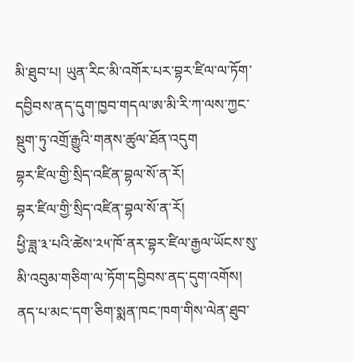མི་ཐུབ་པ། ཡུན་རིང་མི་འགོར་པར་བྷར་ཛིལ་ལ་ཏོག་དབྱིབས་ནད་དུག་ཁྱབ་གདལ་ཨ་མི་རི་ཀ་ལས་ཀྱང་སྡུག་ཏུ་འགྲོ་རྒྱུའི་གནས་ཚུལ་ཐོན་འདུག
བྷར་ཛིལ་གྱི་སྲིད་འཛིན་བྷལ་སོ་ན་རོ།
བྷར་ཛིལ་གྱི་སྲིད་འཛིན་བྷལ་སོ་ན་རོ།
ཕྱི་ཟླ་༣་པའི་ཚེས་༢༥་ཁོ་ནར་བྷར་ཛིལ་རྒྱལ་ཡོངས་སུ་མི་འབུམ་གཅིག་ལ་ཏོག་དབྱིབས་ནད་དུག་འགོས། ནད་པ་མང་དག་ཅིག་སྨན་ཁང་ཁག་གིས་ལེན་ཐུབ་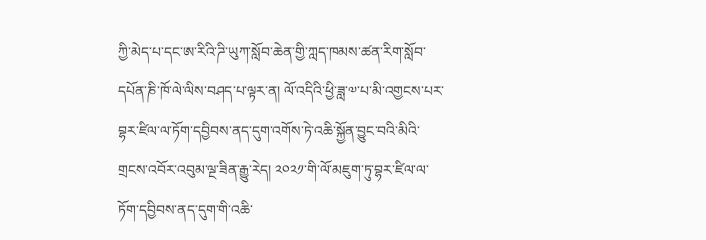ཀྱི་མེད་པ་དང་ཨ་རིའི་ཌི་ཡུཀ་སློབ་ཆེན་གྱི་ཀླད་ཁམས་ཚན་རིག་སློབ་དཔོན་ཎི་ཁོ་ལེ་ལིས་བཤད་པ་ལྟར་ན། ལོ་འདིའི་ཕྱི་ཟླ་༧་པ་མི་འགྱངས་པར་བྷར་ཛིལ་ལ་ཏོག་དབྱིབས་ནད་དུག་འགོས་ཏེ་འཆི་སྐྱོན་བྱུང་བའི་མིའི་གྲངས་འབོར་འབུམ་ལྔ་ཟིན་རྒྱུ་རེད། ༢༠༢༡་གི་ལོ་མཇུག་ཏུ་བྷར་ཛིལ་ལ་ཏོག་དབྱིབས་ནད་དུག་གི་འཆི་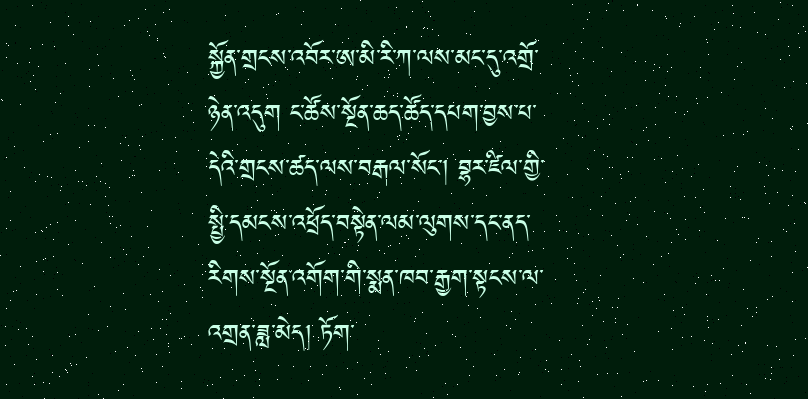སྐྱོན་གྲངས་འབོར་ཨ་མི་རི་ཀ་ལས་མང་དུ་འགྲོ་ཉེན་འདུག ང་ཚོས་སྔོན་ཆད་ཚོད་དཔག་བྱས་པ་དེའི་གྲངས་ཚད་ལས་བརྒལ་སོང་། བྷར་ཛིལ་གྱི་སྤྱི་དམངས་འཕྲོད་བསྟེན་ལམ་ལུགས་དང་ནད་རིགས་སྔོན་འགོག་གི་སྨན་ཁབ་རྒྱག་སྟངས་ལ་འགྲན་ཟླ་མེད། ཏོག་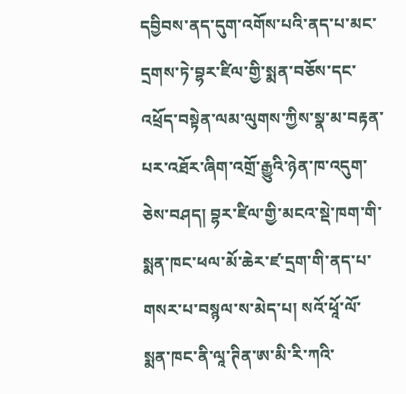དབྱིབས་ནད་དུག་འགོས་པའི་ནད་པ་མང་དྲགས་ཏེ་བྷར་ཛིལ་གྱི་སྨན་བཅོས་དང་འཕྲོད་བསྟེན་ལམ་ལུགས་ཀྱིས་སྣ་མ་བརྟན་པར་འཐོར་ཞིག་འགྲོ་རྒྱུའི་ཉེན་ཁ་འདུག་ཅེས་བཤད། བྷར་ཛིལ་གྱི་མངའ་སྡེ་ཁག་གི་སྨན་ཁང་ཕལ་མོ་ཆེར་ཛ་དྲག་གི་ནད་པ་གསར་པ་བསྙལ་ས་མེད་པ། སའོ་ཕཱོ་ལོ་སྨན་ཁང་ནི་ལཱ་ཊིན་ཨ་མི་རི་ཀའི་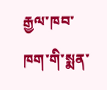རྒྱལ་ཁབ་ཁག་གི་སྨན་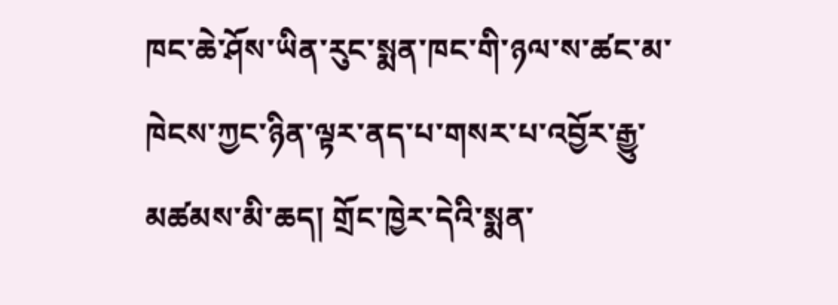ཁང་ཆེ་ཤོས་ཡིན་རུང་སྨན་ཁང་གི་ཉལ་ས་ཚང་མ་ཁེངས་ཀྱང་ཉིན་ལྟར་ནད་པ་གསར་པ་འབྱོར་རྒྱུ་མཚམས་མི་ཆད། གྲོང་ཁྱེར་དེའི་སྨན་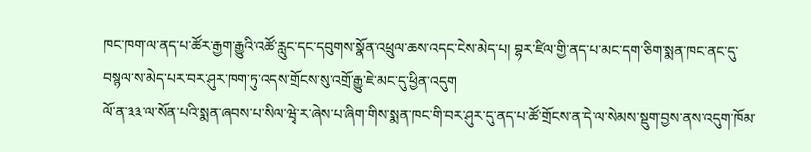ཁང་ཁག་ལ་ནད་པ་ཚོར་རྒྱག་རྒྱུའི་འཚོ་རླུང་དང་དབུགས་སྣོན་འཕྲུལ་ཆས་འདང་ངེས་མེད་པ། བྷར་ཛིལ་གྱི་ནད་པ་མང་དག་ཅིག་སྨན་ཁང་ནང་དུ་བསྙལ་ས་མེད་པར་བར་ཤུར་ཁག་ཏུ་འདས་གྲོངས་སུ་འགྲོ་རྒྱུ་ཇེ་མང་དུ་ཕྱིན་འདུག
ལོ་ན་༣༣་ལ་སོན་པའི་སྨན་ཞབས་པ་སིལ་ཝྭེ་ར་ཞེས་པ་ཞིག་གིས་སྨན་ཁང་གི་བར་ཤུར་དུ་ནད་པ་ཚོ་གྲོངས་ན་དེ་ལ་སེམས་སྡུག་བྱས་ནས་འདུག་ཁོམ་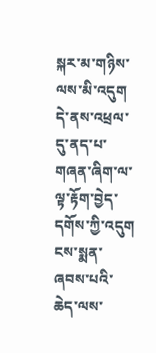སྐར་མ་གཉིས་ལས་མི་འདུག དེ་ནས་འཕྲལ་དུ་ནད་པ་གཞན་ཞིག་ལ་ལྟ་རྟོག་བྱེད་དགོས་ཀྱི་འདུག ངས་སྨན་ཞབས་པའི་ཆེད་ལས་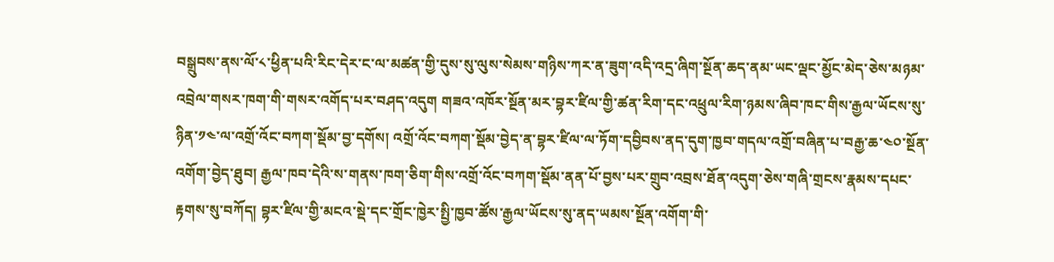བསྒྲུབས་ནས་ལོ་༨་ཕྱིན་པའི་རིང་དེར་ང་ལ་མཚན་གྱི་དུས་སུ་ལུས་སེམས་གཉིས་ཀར་ན་ཟུག་འདི་འདྲ་ཞིག་སྔོན་ཆད་ནམ་ཡང་ལྡང་མྱོང་མེད་ཅེས་མཉམ་འབྲེལ་གསར་ཁག་གི་གསར་འགོད་པར་བཤད་འདུག གཟའ་འཁོར་སྔོན་མར་བྷར་ཛིལ་གྱི་ཚན་རིག་དང་འཕྲུལ་རིག་ཉམས་ཞིབ་ཁང་གིས་རྒྱལ་ཡོངས་སུ་ཉིན་༡༤་ལ་འགྲོ་འོང་བཀག་སྡོམ་བྱ་དགོས། འགྲོ་འོང་བཀག་སྡོམ་བྱེད་ན་བྷར་ཛིལ་ལ་ཏོག་དབྱིབས་ནད་དུག་ཁྱབ་གདལ་འགྲོ་བཞིན་པ་བརྒྱ་ཆ་༤༠་སྔོན་འགོག་བྱེད་ཐུབ། རྒྱལ་ཁབ་དེའི་ས་གནས་ཁག་ཅིག་གིས་འགྲོ་འོང་བཀག་སྡོམ་ནན་པོ་བྱས་པར་གྲུབ་འབྲས་ཐོན་འདུག་ཅེས་གཞི་གྲངས་རྣམས་དཔང་རྟགས་སུ་བཀོད། བྷར་ཛིལ་གྱི་མངའ་སྡེ་དང་གྲོང་ཁྱེར་སྤྱི་ཁྱབ་ཚོས་རྒྱལ་ཡོངས་སུ་ནད་ཡམས་སྔོན་འགོག་གི་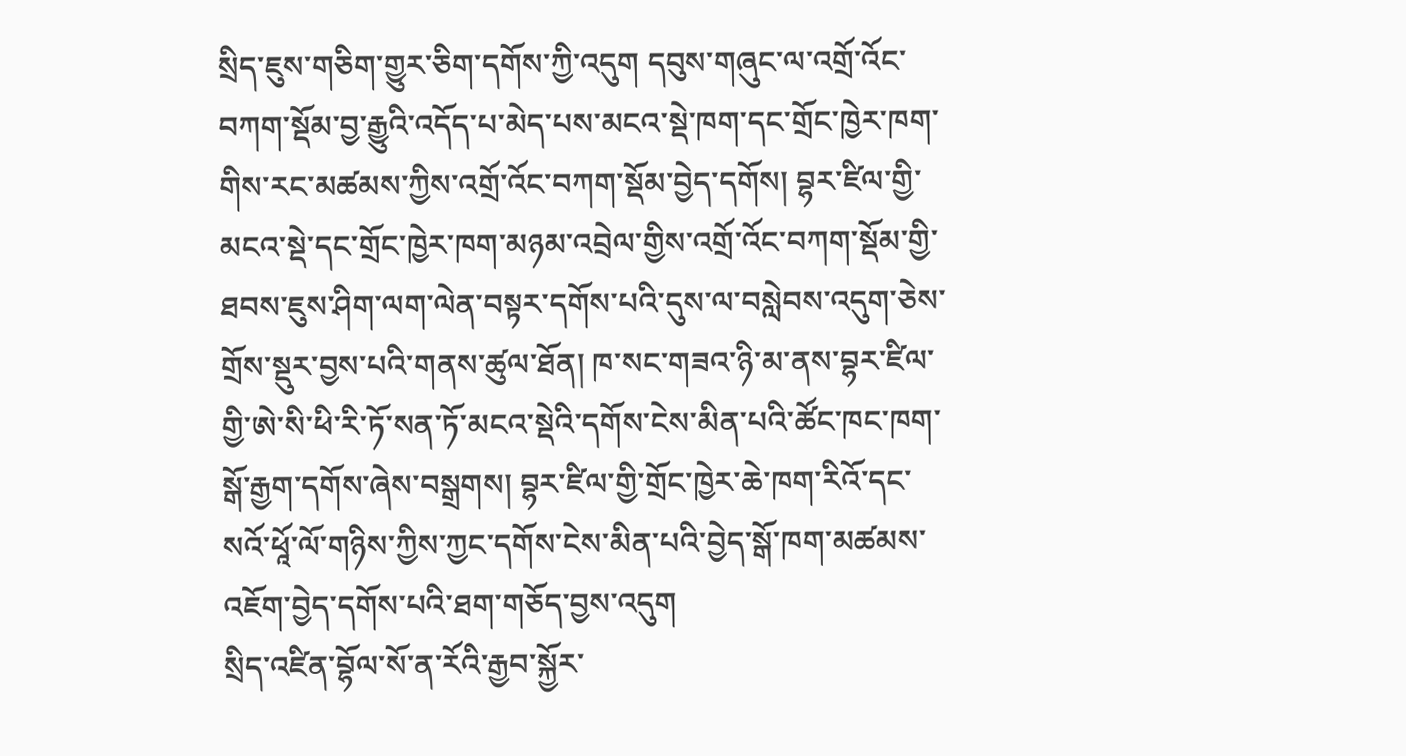སྲིད་ཇུས་གཅིག་གྱུར་ཅིག་དགོས་ཀྱི་འདུག དབུས་གཞུང་ལ་འགྲོ་འོང་བཀག་སྡོམ་བྱ་རྒྱུའི་འདོད་པ་མེད་པས་མངའ་སྡེ་ཁག་དང་གྲོང་ཁྱེར་ཁག་གིས་རང་མཚམས་ཀྱིས་འགྲོ་འོང་བཀག་སྡོམ་བྱེད་དགོས། བྷར་ཛིལ་གྱི་མངའ་སྡེ་དང་གྲོང་ཁྱེར་ཁག་མཉམ་འབྲེལ་གྱིས་འགྲོ་འོང་བཀག་སྡོམ་གྱི་ཐབས་ཇུས་ཤིག་ལག་ལེན་བསྟར་དགོས་པའི་དུས་ལ་བསླེབས་འདུག་ཅེས་གྲོས་སྡུར་བྱས་པའི་གནས་ཚུལ་ཐོན། ཁ་སང་གཟའ་ཉི་མ་ནས་བྷར་ཛིལ་གྱི་ཨེ་སི་ཕི་རི་ཏོ་སན་ཏོ་མངའ་སྡེའི་དགོས་ངེས་མིན་པའི་ཚོང་ཁང་ཁག་སྒོ་རྒྱག་དགོས་ཞེས་བསྒྲགས། བྷར་ཛིལ་གྱི་གྲོང་ཁྱེར་ཆེ་ཁག་རིའོ་དང་སའོ་ཕཱོ་ལོ་གཉིས་ཀྱིས་ཀྱང་དགོས་ངེས་མིན་པའི་བྱེད་སྒོ་ཁག་མཚམས་འཇོག་བྱེད་དགོས་པའི་ཐག་གཅོད་བྱས་འདུག
སྲིད་འཛིན་བྷོལ་སོ་ན་རོའི་རྒྱབ་སྐྱོར་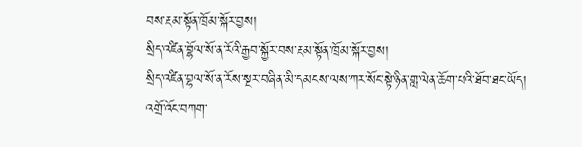བས་རྔམ་སྟོན་ཁྲོམ་སྐོར་བྱས།
སྲིད་འཛིན་བྷོལ་སོ་ན་རོའི་རྒྱབ་སྐྱོར་བས་རྔམ་སྟོན་ཁྲོམ་སྐོར་བྱས།
སྲིད་འཛིན་བྷལ་སོ་ན་རོས་སྔར་བཞིན་མི་དམངས་ལས་ཀར་སོང་སྟེ་ཉིན་གླ་ལེན་ཆོག་པའི་ཐོབ་ཐང་ཡོད། འགྲོ་འོང་བཀག་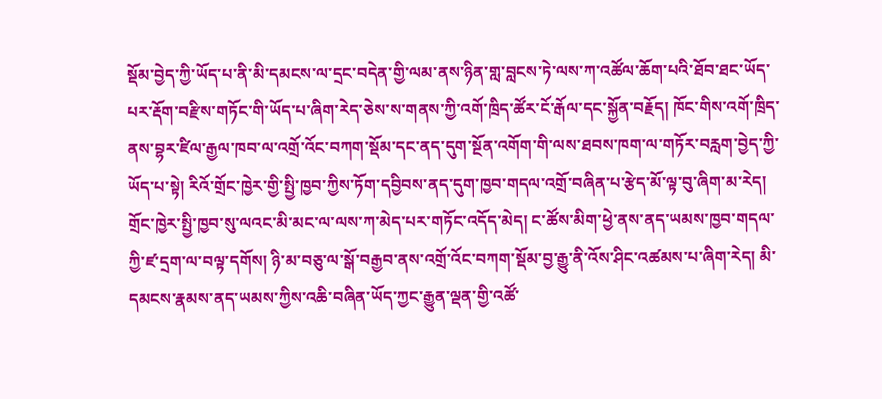སྡོམ་བྱེད་ཀྱི་ཡོད་པ་ནི་མི་དམངས་ལ་དྲང་བདེན་གྱི་ལམ་ནས་ཉིན་གླ་བླངས་ཏེ་ལས་ཀ་འཚོལ་ཆོག་པའི་ཐོབ་ཐང་ཡོད་པར་རྡོག་བརྫིས་གཏོང་གི་ཡོད་པ་ཞིག་རེད་ཅེས་ས་གནས་ཀྱི་འགོ་ཁྲིད་ཚོར་ངོ་རྒོལ་དང་སྐྱོན་བརྗོད། ཁོང་གིས་འགོ་ཁྲིད་ནས་བྷར་ཛིལ་རྒྱལ་ཁབ་ལ་འགྲོ་འོང་བཀག་སྡོམ་དང་ནད་དུག་སྔོན་འགོག་གི་ལས་ཐབས་ཁག་ལ་གཏོར་བརླག་བྱེད་ཀྱི་ཡོད་པ་སྟེ། རིའོ་གྲོང་ཁྱེར་གྱི་སྤྱི་ཁྱབ་ཀྱིས་ཏོག་དབྱིབས་ནད་དུག་ཁྱབ་གདལ་འགྲོ་བཞིན་པ་རྩེད་མོ་ལྟ་བུ་ཞིག་མ་རེད། གྲོང་ཁྱེར་སྤྱི་ཁྱབ་སུ་ལའང་མི་མང་ལ་ལས་ཀ་མེད་པར་གཏོང་འདོད་མེད། ང་ཚོས་མིག་ཕྱེ་ནས་ནད་ཡམས་ཁྱབ་གདལ་ཀྱི་ཛ་དྲག་ལ་བལྟ་དགོས། ཉི་མ་བཅུ་ལ་སྒོ་བརྒྱབ་ནས་འགྲོ་འོང་བཀག་སྡོམ་བྱ་རྒྱུ་ནི་འོས་ཤིང་འཚམས་པ་ཞིག་རེད། མི་དམངས་རྣམས་ནད་ཡམས་ཀྱིས་འཆི་བཞིན་ཡོད་ཀྱང་རྒྱུན་ལྡན་གྱི་འཚོ་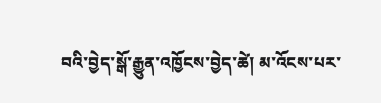བའི་བྱེད་སྒོ་རྒྱུན་འཁྱོངས་བྱེད་ཚེ། མ་འོངས་པར་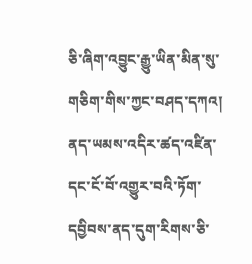ཅི་ཞིག་འབྱུང་རྒྱུ་ཡིན་མིན་སུ་གཅིག་གིས་ཀྱང་བཤད་དཀའ། ནད་ཡམས་འདིར་ཚད་འཛིན་དང་ངོ་བོ་འགྱུར་བའི་ཏོག་དབྱིབས་ནད་དུག་རིགས་ཅི་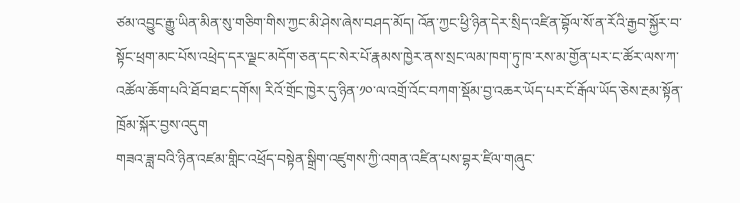ཙམ་འབྱུང་རྒྱུ་ཡིན་མིན་སུ་གཅིག་གིས་ཀྱང་མི་ཤེས་ཞེས་བཤད་མོད། འོན་ཀྱང་ཕྱི་ཉིན་དེར་སྲིད་འཛིན་བྷོལ་སོ་ན་རོའི་རྒྱབ་སྐྱོར་བ་སྟོང་ཕྲག་མང་པོས་འཕྲེད་དར་ལྗང་མདོག་ཅན་དང་སེར་པོ་རྣམས་ཁྱེར་ནས་སྲང་ལམ་ཁག་ཏུ་ཁ་རས་མ་གྱོན་པར་ང་ཚོར་ལས་ཀ་འཚོལ་ཆོག་པའི་ཐོབ་ཐང་དགོས། རིའོ་གྲོང་ཁྱེར་དུ་ཉིན་༡༠་ལ་འགྲོ་འོང་བཀག་སྡོམ་བྱ་འཆར་ཡོད་པར་ངོ་རྒོལ་ཡོད་ཅེས་རྔམ་སྟོན་ཁྲོམ་སྐོར་བྱས་འདུག
གཟའ་ཟླ་བའི་ཉིན་འཛམ་གླིང་འཕྲོད་བསྟེན་སྒྲིག་འཛུགས་ཀྱི་འགན་འཛིན་པས་བྷར་ཛིལ་གཞུང་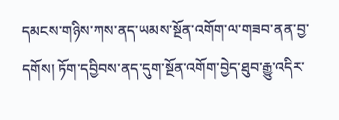དམངས་གཉིས་ཀས་ནད་ཡམས་སྔོན་འགོག་ལ་གཟབ་ནན་བྱ་དགོས། ཏོག་དབྱིབས་ནད་དུག་སྔོན་འགོག་བྱེད་ཐུབ་རྒྱུ་འདིར་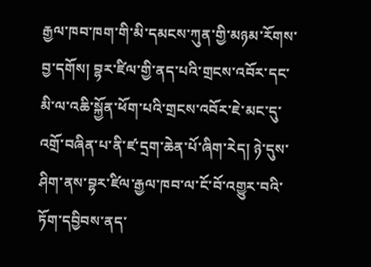རྒྱལ་ཁབ་ཁག་གི་མི་དམངས་ཀུན་གྱི་མཉམ་རོགས་བྱ་དགོས། བྷར་ཛིལ་གྱི་ནད་པའི་གྲངས་འབོར་དང་མི་ལ་འཆི་སྐྱོན་ཕོག་པའི་གྲངས་འབོར་ཇེ་མང་དུ་འགྲོ་བཞིན་པ་ནི་ཛ་དྲག་ཆེན་པོ་ཞིག་རེད། ཉེ་དུས་ཤིག་ནས་བྷར་ཛིལ་རྒྱལ་ཁབ་ལ་ངོ་བོ་འགྱུར་བའི་ཏོག་དབྱིབས་ནད་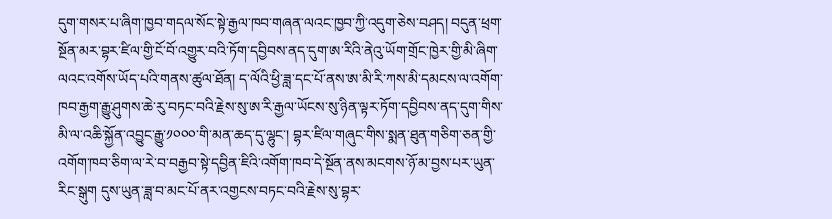དུག་གསར་པ་ཞིག་ཁྱབ་གདལ་སོང་སྟེ་རྒྱལ་ཁབ་གཞན་ལའང་ཁྱབ་ཀྱི་འདུག་ཅེས་བཤད། བདུན་ཕྲག་སྔོན་མར་བྷར་ཛིལ་གྱི་ངོ་བོ་འགྱུར་བའི་ཏོག་དབྱིབས་ནད་དུག་ཨ་རིའི་ནེའུ་ཡོག་གྲོང་ཁྱེར་གྱི་མི་ཞིག་ལའང་འགོས་ཡོད་པའི་གནས་ཚུལ་ཐོན། ད་ལོའི་ཕྱི་ཟླ་དང་པོ་ནས་ཨ་མི་རི་ཀས་མི་དམངས་ལ་འགོག་ཁབ་རྒྱག་རྒྱུ་ཤུགས་ཆེ་རུ་བཏང་བའི་རྗེས་སུ་ཨ་རི་རྒྱལ་ཡོངས་སུ་ཉིན་ལྟར་ཏོག་དབྱིབས་ནད་དུག་གིས་མི་ལ་འཆི་སྐྱོན་འབྱུང་རྒྱུ་༡༠༠༠་གི་མན་ཆད་དུ་ལྷུང་། བྷར་ཛིལ་གཞུང་གིས་སྨན་ཐུན་གཅིག་ཅན་གྱི་འགོག་ཁབ་ཅིག་ལ་རེ་བ་བརྒྱབ་སྟེ་དབྱིན་ཇིའི་འགོག་ཁབ་དེ་སྔོན་ནས་མངགས་ཉོ་མ་བྱས་པར་ཡུན་རིང་སྒུག དུས་ཡུན་ཟླ་བ་མང་པོ་ནར་འགྱངས་བཏང་བའི་རྗེས་སུ་བྷར་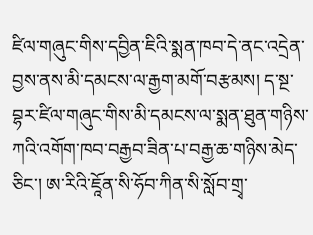ཛིལ་གཞུང་གིས་དབྱིན་ཇིའི་སྨན་ཁབ་དེ་ནང་འདྲེན་བྱས་ནས་མི་དམངས་ལ་རྒྱག་མགོ་བརྩམས། ད་སྔ་བྷར་ཛིལ་གཞུང་གིས་མི་དམངས་ལ་སྨན་ཐུན་གཉིས་ཀའི་འགོག་ཁབ་བརྒྱབ་ཟིན་པ་བརྒྱ་ཆ་གཉིས་མེད་ཅིང་། ཨ་རིའི་ཇཱོན་སི་ཧོབ་ཀིན་སི་སློབ་གྲྭ་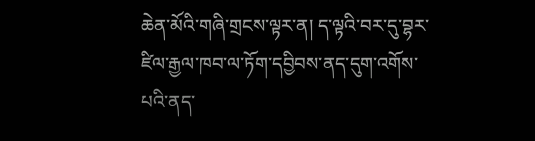ཆེན་མོའི་གཞི་གྲངས་ལྟར་ན། ད་ལྟའི་བར་དུ་བྷར་ཛིལ་རྒྱལ་ཁབ་ལ་ཏོག་དབྱིབས་ནད་དུག་འགོས་པའི་ནད་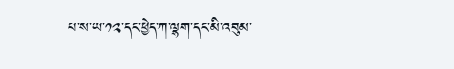པ་ས་ཡ་༡༢་དང་ཕྱེད་ཀ་ལྷག་དང་མི་འབུམ་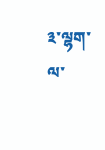༣་ལྷག་ལ་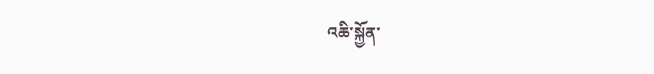འཆི་སྐྱོན་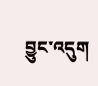བྱུང་འདུག